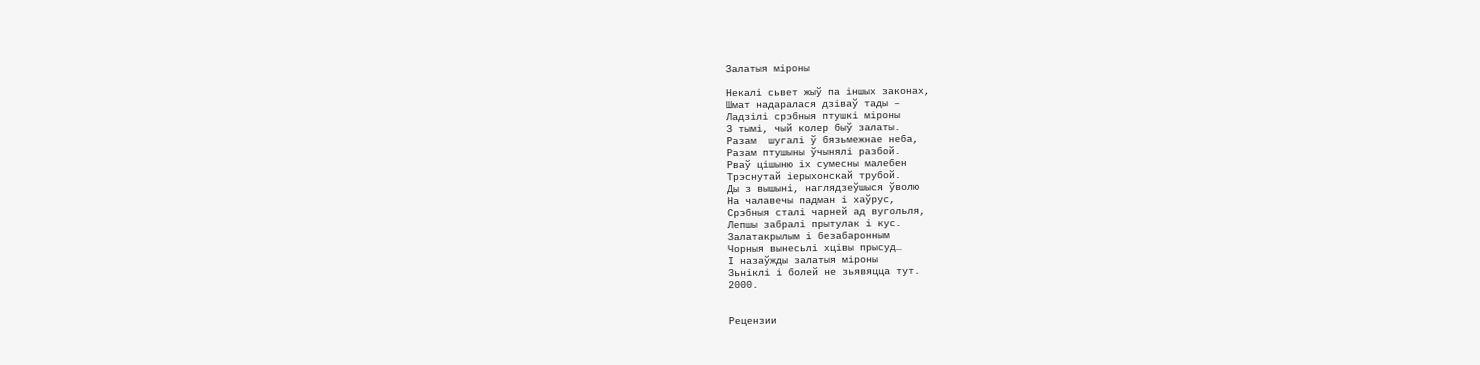Залатыя мiроны

Некалі сьвет жыў па іншых законах,
Шмат надаралася дзіваў тады –
Ладзілі срэбныя птушкі міроны
З тымі, чый колер быў залаты.
Разам  шугалі ў бязьмежнае неба,
Разам птушыны ўчынялі разбой.
Рваў цішыню іх сумесны малебен
Трэснутай іерыхонскай трубой.
Ды з вышыні, наглядзеўшыся ўволю
На чалавечы падман і хаўрус,
Срэбныя сталі чарней ад вугольля,
Лепшы забралі прытулак і кус.
Залатакрылым і безабаронным
Чорныя вынесьлі хцівы прысуд…
І назаўжды залатыя міроны
Зьніклі і болей не зьявяцца тут.
2000.


Рецензии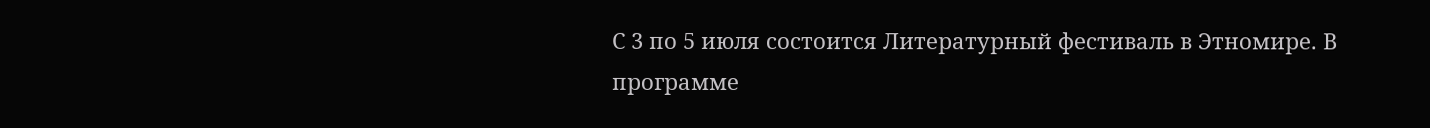С 3 по 5 июля состоится Литературный фестиваль в Этномире. В программе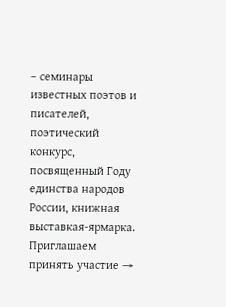– семинары известных поэтов и писателей, поэтический конкурс, посвященный Году единства народов России, книжная выставкая-ярмарка. Приглашаем принять участие →